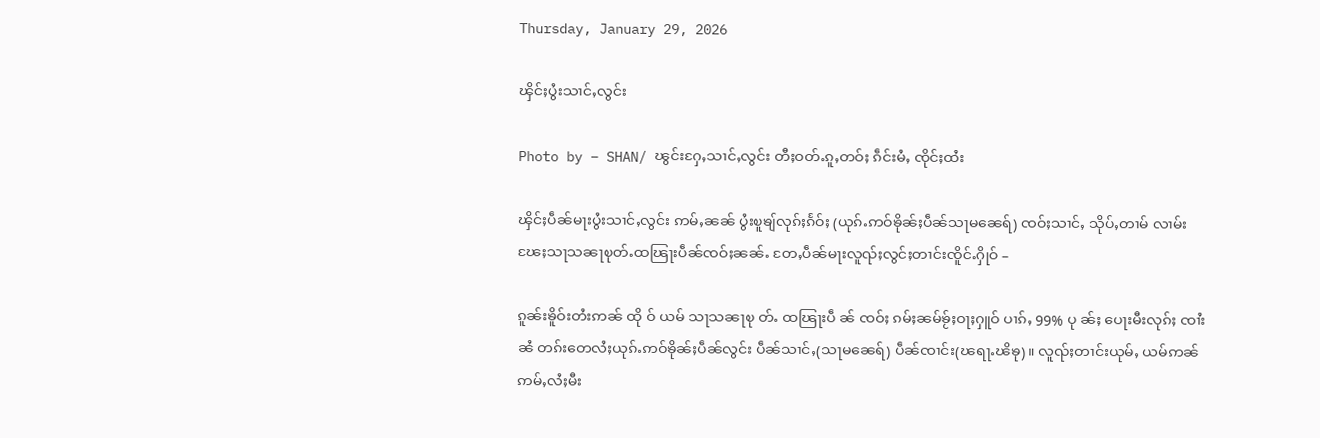Thursday, January 29, 2026

ၾိင်ႈပွႆးသၢင်ႇလွင်း

Photo by – SHAN/ ၽွင်းႁႄႇသၢင်ႇလွင်း တီႈဝတ်ႉၵူႇတဝ်ႈ ၵဵင်းမႆႇ ၸိုင်ႈထႆး

ၾိင်ႈပဵၼ်မႃးပွႆးသၢင်ႇလွင်း ဢမ်ႇၼၼ် ပွႆးၿူၶျ်လုၵ်ႈၵႅဝ်ႈ (ယုၵ်ႉဢဝ်ၶိုၼ်ႈပဵၼ်သႃမၼေရ်) ၸဝ်ႈသၢင်ႇ သိုပ်ႇတၢမ် လၢမ်းၽႄႈသႃသၼႃၿုတ်ႉထၽြႃးပဵၼ်ၸဝ်ႈၼၼ်ႉ တႄႇပဵၼ်မႃးလူၺ်ႈလွင်ႈတၢင်းၸိူင်ႉႁိုဝ် –

ၵူၼ်းၶိူဝ်းတႆးဢၼ် ထို ဝ် ယမ် သႃသၼႃၿု တ်ႉ ထၽြႃးပဵ ၼ် ၸဝ်ႈ ၵမ်ႈၼမ်ၶႂ်ႈဝႃႈႁူဝ် ပၢၵ်ႇ 99% ပု ၼ်ႈ ပေႃးမီးလုၵ်ႈ ၸၢႆးၼႆ တၵ်းတေလႆႈယုၵ်ႉဢဝ်ၶိုၼ်ႈပဵၼ်လွင်း ပဵၼ်သၢင်ႇ(သႃမၼေရ်) ပဵၼ်ၸၢင်း(ၽရႃႉၽိၶု)။ လူၺ်ႈတၢင်းယုမ်ႇ ယမ်ဢၼ် ဢမ်ႇလႆႈမီး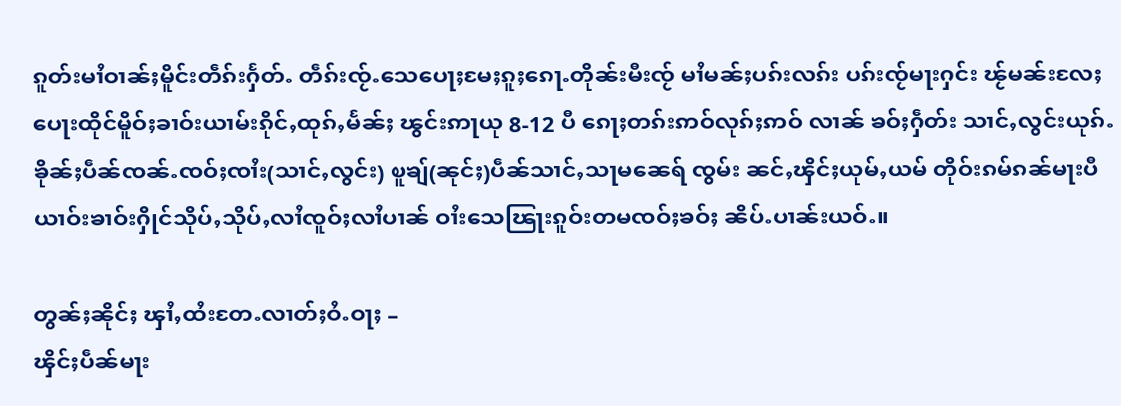ၵူတ်းမၢႆဝၢၼ်ႈမိူင်းတဵၵ်းႁႅတ်ႉ တဵၵ်းၸႂ်ႉသေပေႃႈမႄႈၵူႈၵေႃႉတိုၼ်းမီးၸႂ် မၢႆမၼ်ႈပၵ်းလၵ်း ပၵ်းၸႂ်မႃးႁင်း ၽႂ်မၼ်းလႄႈပေႃးထိုင်မိူဝ်ႈခၢဝ်းယၢမ်းၵိုင်ႇထုၵ်ႇမႅၼ်ႈ ၽွင်းဢႃယု 8-12 ပီ ၵေႃႈတၵ်းဢဝ်လုၵ်ႈဢဝ် လၢၼ် ၶဝ်ႈႁဵတ်း သၢင်ႇလွင်းယုၵ်ႉၶိုၼ်ႈပဵၼ်ၸၼ်ႉၸဝ်ႈၸၢႆး(သၢင်ႇလွင်း) ၿူၶျ်(ၼုင်ႈ)ပဵၼ်သၢင်ႇသႃမၼေရ် ၸွမ်း ၼင်ႇၾိင်ႈယုမ်ႇယမ် တိုဝ်းၵမ်ၵၼ်မႃးပီယၢဝ်းၶၢဝ်းႁိုင်သိုပ်ႇသိုပ်ႇလၢႆၸူဝ်ႈလၢႆပၢၼ် ဝၢႆးသေၽြႃးၵူဝ်းတမၸဝ်ႈၶဝ်ႈ ၼိပ်ႉပၢၼ်းယဝ်ႉ။

တွၼ်ႈၼိုင်ႈ ၾၢႆႇထႆးတႄႉလၢတ်ႈဝႆႉဝႃႈ –
ၾိင်ႈပဵၼ်မႃး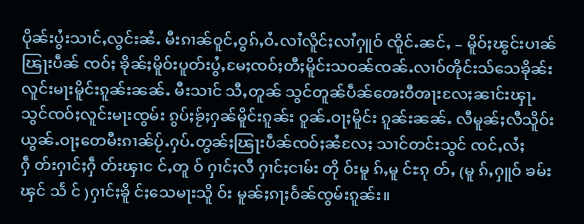ပိုၼ်းပွႆးသၢင်ႇလွင်းၼႆႉ မီးၵၢၼ်ဝူင်ႇဝွၵ်ႇဝႆႉလၢႆလိူင်ႈလၢႆႁူဝ် ၸိူင်ႉၼင်ႇ – မိူဝ်ႈၽွင်းပၢၼ်ၽြႃးပဵၼ် ၸဝ်ႈ ၶိုၼ်ႈမိူဝ်းပူတ်းပွႆႇမႄႈၸဝ်ႈတီႈမိူင်းသဝၼ်ၸၼ်ႉလၢဝ်ၻိုင်းသ်သေၶိုၼ်းလူင်းမႃးမိူင်းၵူၼ်းၼၼ်ႉ မီးသၢင် သီႇတူၼ် သွင်တူၼ်ပဵၼ်ၻေးဝီၻႃးလႄႈၼၢင်းၾႃႉ သွင်ၸဝ်ႈလူင်းမႃးၸွမ်း ၵွပ်ႈၶႂ်ႈႁၼ်မိူင်းၵူၼ်း ဝူၼ်ႉဝႃႈမိူင်း ၵူၼ်းၼၼ်ႉ လီမူၼ်ႈလီသိူဝ်း ယွၼ်ႉဝႃႈတေမီးၵၢၼ်ပႂ်ႉႁပ်ႉတွၼ်ႈၽြႃးပဵၼ်ၸဝ်ႈၼႆလႄႈ သၢင်တင်းသွင် ၸင်ႇလႆႈ ႁဵ တ်းႁၢင်ႈႁဵ တ်းၾၢင င်ႇတူ ဝ် ႁၢင်ႈလီ ႁၢင်ႈငၢမ်း တို ဝ်းမူ ၵ်ႇမူ င်ႊၵု တ်ႇ (မူ ၵ်ႇႁူဝ် ၶမ်းၾင် သႅ င် )ႁၢင်ႈၶိူ င်ႈသေမႃးသိူ ဝ်း မူၼ်ႈၵႃႈဝႅၼ်ၸွမ်းၵူၼ်း။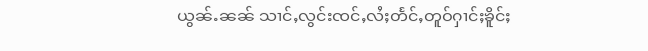ယွၼ်ႉၼၼ် သၢင်ႇလွင်းၸင်ႇလႆႈတႅင်ႇတူဝ်ႁၢင်ႈၶိူင်ႈ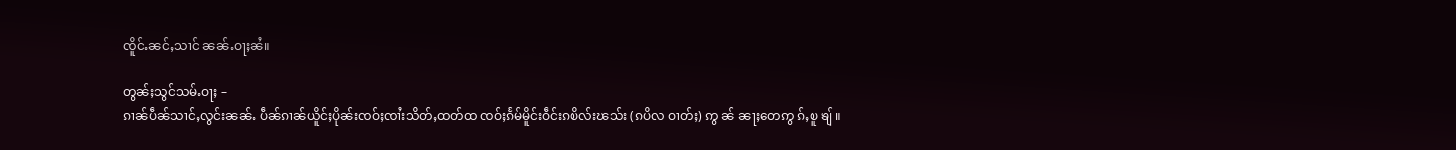ၸိူင်ႉၼင်ႇသၢင် ၼၼ်ႉဝႃႈၼႆ။

တွၼ်ႈသွင်သမ်ႉဝႃႈ –
ၵၢၼ်ပဵၼ်သၢင်ႇလွင်းၼၼ်ႉ ပဵၼ်ၵၢၼ်ယိူင်ႈပိုၼ်းၸဝ်ႈၸၢႆးသိတ်ႇထတ်ထ ၸဝ်ႈၵႅမ်မိူင်းဝဵင်းၵၿိလ်းၽသ်း (ၵပိလ ဝၢတ်ႈ) ဢွ ၼ် ၼႃႈတေဢွ ၵ်ႇၿူ ၶျ် ။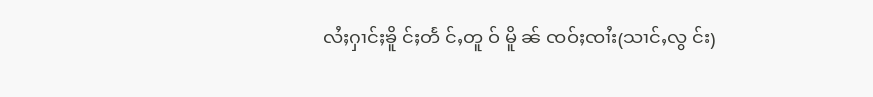လႆႈႁၢင်ႈၶိူ င်ႈတႅ င်ႇတူ ဝ် မိူ ၼ် ၸဝ်ႈၸၢႆး(သၢင်ႇလွ င်း)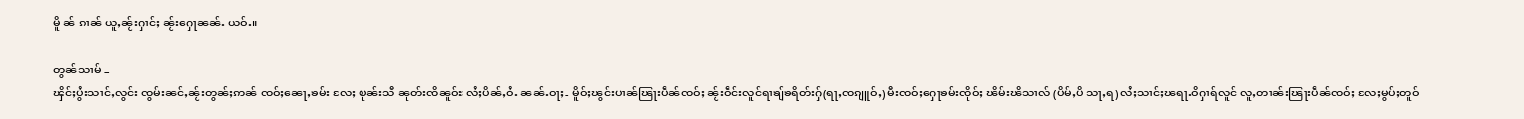မိူ ၼ် ၵၢၼ် ယူႇၼႂ်းႁၢင်ႈ ၼႂ်းႁေႃၼၼ်ႉ ယဝ်ႉ။

တွၼ်သၢမ် –
ၾိင်ႈပွႆးသၢင်ႇလွင်း ၸွမ်းၼင်ႇၼႂ်းတွၼ်ႈဢၼ် ၸဝ်ႈၼေႃႇၶမ်း လႄႈ ၿုၼ်းသီ ၼုတ်းၸိၼူဝ်ႊ လႆႈပိၼ်ႇဝႆႉ ၼၼ်ႉဝႃႈ- မိူဝ်ႈၽွင်းပၢၼ်ၽြႃးပဵၼ်ၸဝ်ႈ ၼႂ်းဝဵင်းလူင်ရၢၶျ်ၶရိတ်းႁ်(ရႃႇၸၵျူဝ်ႇ) မီးၸဝ်ႈႁေႃၶမ်းၸိုဝ်ႈ ၽိမ်းၽိသၢလ် (ပိမ်ႇပိ သႃႇရ) လႆႈသၢင်ႈၽရႃႉဝိႁၢရ်လူင် လူႇတၢၼ်းၽြႃးပဵၼ်ၸဝ်ႈ လႄႈမွပ်ႈတူဝ်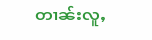တၢၼ်းလူႇ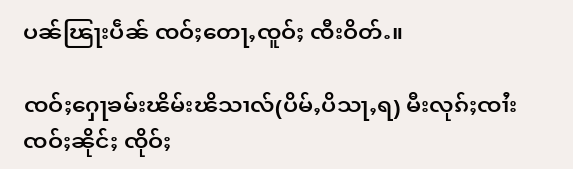ပၼ်ၽြႃးပဵၼ် ၸဝ်ႈတေႃႇၸူဝ်ႈ ၸီးဝိတ်ႉ။

ၸဝ်ႈႁေႃၶမ်းၽိမ်းၽိသၢလ်(ပိမ်ႇပိသႃႇရ) မီးလုၵ်ႈၸၢႆးၸဝ်ႈၼိုင်ႈ ၸိုဝ်ႈ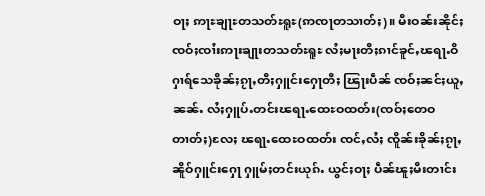ဝႃႈ ဢႃႊၶျႃႊတသတ်ႊရူႊ(ဢၸႃတသၢတ်ႈ)။ မီးဝၼ်းၼိုင်ႈၸဝ်ႈၸၢႆးဢႃးၶျႃးတသတ်ႊရူႊ လႆႈမႃးတီႈၵၢင်ၶူင်ႇၽရႃႉဝိႁၢရ်သေၶိုၼ်ႈၵႂႃႇတီႈႁူင်းႁေႃတီႈ ၽြႃးပဵၼ် ၸဝ်ႈၼင်ႈယူႇၼၼ်ႉ လႆႈႁူပ်ႉတင်းၽရႃႉထေႊဝထတ်း(ၸဝ်ႈတေဝတၢတ်ႈ)လႄႈ ၽရႃႉထေႊဝထတ်း ၸင်ႇလႆႈ ၸိူၼ်းၶိုၼ်ႈၵႂႃႇၼိူဝ်ႁူင်းႁေႃ ႁူမ်ႈတင်းယုၵ်ႉ ယွင်ႈဝႃႈ ပဵၼ်ၽူႈမီးတၢင်း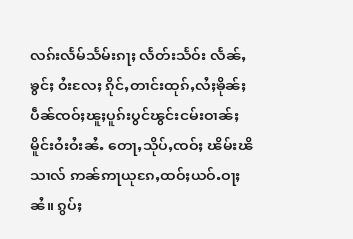လၵ်းလႅမ်သႅမ်းၵႃႈ လႅတ်းသႅဝ်း လႅၼ်ႇၶွင်ႈ ဝႆးလႄႈ ၵိုင်ႇတၢင်းထုၵ်ႇလႆႈၶိုၼ်ႈပဵၼ်ၸဝ်ႈၽူႈပူၵ်းပွင်ၽွင်းငမ်းဝၢၼ်ႈမိူင်းဝႆးဝႆးၼႆႉ တေႃႇသိုပ်ႇၸဝ်ႈ ၽိမ်းၽိသၢလ် ဢၼ်ဢႃယုၵႄႇထဝ်ႈယဝ်ႉဝႃႈၼႆ။ ၵွပ်ႈ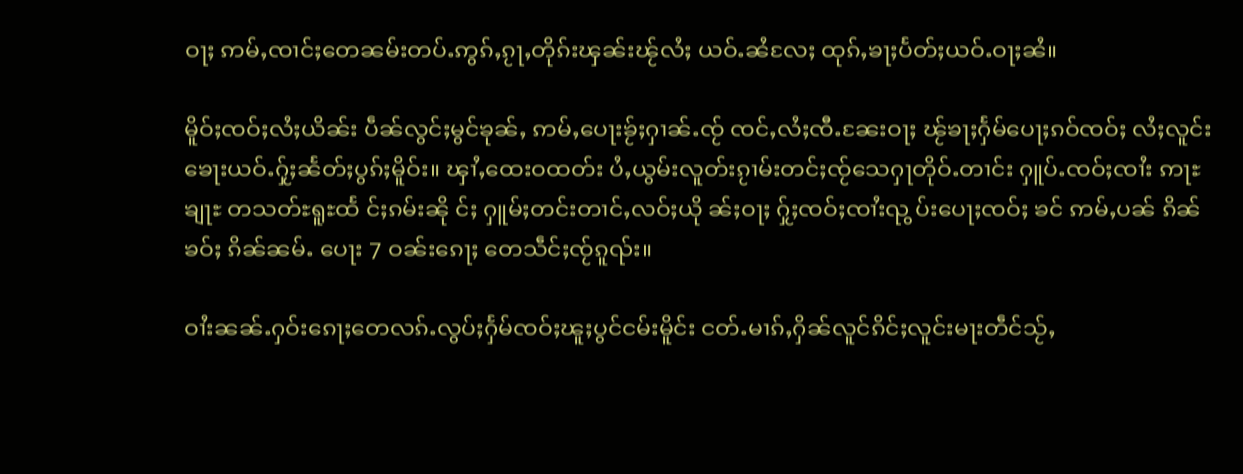ဝႃႈ ဢမ်ႇၸၢင်ႈတေၼမ်းတပ်ႉဢွၵ်ႇၵႂႃႇတိုၵ်းၾၼ်းၽႂ်လႆႈ ယဝ်ႉၼႆလႄႈ ထုၵ်ႇၶႃႈပႅတ်ႈယဝ်ႉဝႃႈၼႆ။

မိူဝ်ႈၸဝ်ႈလႆႈယိၼ်း ပဵၼ်လွင်ႈမွင်ၶုၼ်ႇ ဢမ်ႇပေႃးၶႂ်ႈႁၢၼ်ႉၸႂ် ၸင်ႇလႆႈၸီႉၼႄးဝႃႈ ၽႂ်ၶႃႈႁႅမ်ပေႃႈၵဝ်ၸဝ်ႈ လႆႈလူင်း ၶေႃးယဝ်ႉႁႂ်ႈၼႅတ်ႈပွၵ်ႈမိူဝ်း။ ၾၢႆႇထေးဝထတ်း ပႆႇယွမ်းလူတ်းၵႂၢမ်းတင်ႈၸႂ်သေႁႃတိုဝ်ႉတၢင်း ႁူပ်ႉၸဝ်ႈၸၢႆး ဢႃႊၶျႃႊ တသတ်ႊရူႊထႅ င်ႈၵမ်းၼို င်ႈ ႁူမ်ႈတင်းတၢင်ႇလဝ်ႈယို ၼ်ႈဝႃႈ ႁႂ်ႈၸဝ်ႈၸၢႆးၺွ ပ်းပေႃႈၸဝ်ႈ ၶင် ဢမ်ႇပၼ် ၵိၼ် ၶဝ်ႈ ၵိၼ်ၼမ်ႉ ပေႃး 7 ဝၼ်းၵေႃႈ တေသဵင်ႈၸႂ်ၵူၺ်း။

ဝၢႆးၼၼ်ႉႁဝ်းၵေႃႈတေလၵ်ႉလွပ်ႈႁႅမ်ၸဝ်ႈၽူႈပွင်ငမ်းမိူင်း ငတ်ႉမၢၵ်ႇႁိၼ်လူင်ၵိင်ႈလူင်းမႃးတဵင်သႂ်ႇ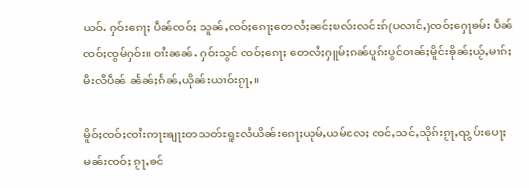ယဝ်ႉ ႁဝ်းၵေႃႈ ပဵၼ်ၸဝ်ႈ သူၼ်ႇၸဝ်ႈၵေႃႈတေလႆႈၼင်ႈၿလ်းလင်ႊၵ်(ပလၢင်ႇ)ၸဝ်ႈႁေႃၶမ်း ပဵၼ်ၸဝ်ႈၸွမ်ႁဝ်း။ ဝၢႆးၼၼ်ႉ ႁဝ်းသွင် ၸဝ်ႈၵေႃႈ တေလႆႈႁူမ်ႈၵၼ်ပူၵ်းပွင်ဝၢၼ်ႈမိူင်းၶိုၼ်ႈယႂ်ႇမၢၵ်ႈမီးလီပဵၼ် ၼႅၼ်ႈၵႅၼ်ႇယိုၼ်းယၢဝ်းၵႂႃႇ။

မိူဝ်ႈၸဝ်ႈၸၢႆးဢႃႊၶျႃႊတသတ်ႊရူႊလႆယိၼ်းၵေႃႈယုမ်ႇယမ်လႄႈ ၸင်ႇသင်ႇသိုၵ်းၵႂႃႇၺွ ပ်းပေႃႈမၼ်းၸဝ်ႈ ၵႂႃႇၶင်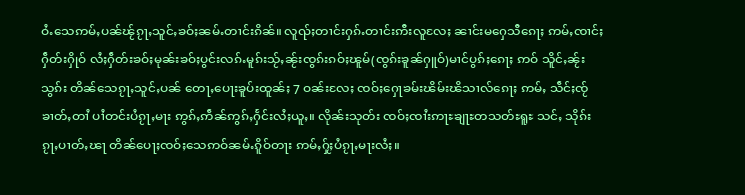ဝႆႉသေဢမ်ႇပၼ်ၽႂ်ၵႂႃႇသူင်ႇၶဝ်ႈၼမ်ႉတၢင်းၵိၼ်။ လူၺ်ႈတၢင်းႁၵ်ႉတၢင်းဢီးလူလႄႈ ၼၢင်းမႁေသီၵေႃႈ ဢမ်ႇၸၢင်ႈ ႁဵတ်းႁိုဝ် လႆႈႁဵတ်းၶဝ်ႈမုၼ်းၶဝ်ႈပွင်းလၵ်ႉမူၵ်းသႂ်ႇၼႂ်းၸွၵ်းၵဝ်ႈၽူမ်(ၸွၵ်းၶူၼ်ႁူဝ်)မၢင်ပွၵ်ႈၵေႃႈ ဢဝ် သိူင်ႇၼႂ်းသွၵ်း တိၼ်သေၵႂႃႇသူင်ႇပၼ် တေႃႇပေႃးၶူပ်းထူၼ်ႈ 7 ဝၼ်းလႄႈ ၸဝ်ႈႁေႃၶမ်းၽိမ်းၽိသၢလ်ၵေႃႈ ဢမ်ႇ သဵင်ႈၸႂ်ၶၢတ်ႇတၢႆ ပၢႆတင်းပႆၵႂႃႇမႃး ဢွၵ်ႇဢဵၼ်ဢွၵ်ႇႁႅင်းလႆႈယူႇ။ လိုၼ်းသုတ်း ၸဝ်ႈၸၢႆးဢႃႊၶျႃႊတသတ်ႊရူႊ သင်ႇ သိုၵ်းၵႂႃႇပၢတ်ႇၽႃ တိၼ်ပေႃႈၸဝ်ႈသေဢဝ်ၼမ်ႉၵိူဝ်တႃး ဢမ်ႇႁႂ်ႈပႆၵႂႃႇမႃးလႆႈ။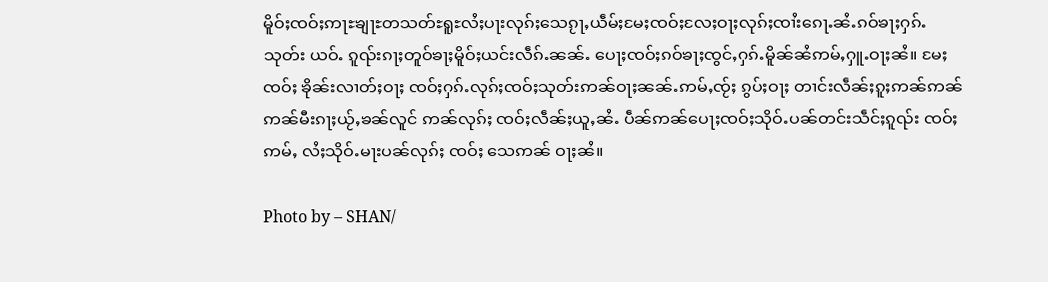မိူဝ်ႈၸဝ်ႈဢႃႊၶျႃႊတသတ်ႊရူႊလႆႈပႃးလုၵ်ႈသေၵႂႃႇယဵမ်ႈမႄႈၸဝ်ႈလႄႈဝႃႈလုၵ်ႈၸၢႆးၵေႃႉၼႆႉၵဝ်ၶႃႈႁၵ်ႉသုတ်း ယဝ်ႉ ၵူၺ်းၵႃႈတူဝ်ၶႃႈမိူဝ်ႈယင်းလဵၵ်ႉၼၼ်ႉ ပေႃႈၸဝ်ႈၵဝ်ၶႃႈၸွင်ႇႁၵ်ႉမိူၼ်ၼႆဢမ်ႇႁူႉဝႃႈၼႆ။ မႄႈၸဝ်ႈ ၶိုၼ်းလၢတ်ႈဝႃႈ ၸဝ်ႈႁၵ်ႉလုၵ်ႈၸဝ်ႈသုတ်းဢၼ်ဝႃႈၼၼ်ႉဢမ်ႇၸႂ်ႈ ၵွပ်ႈဝႃႈ တၢင်းလဵၼ်ႈၵူႈဢၼ်ဢၼ် ဢၼ်မီးၵႃႈယႂ်ႇၶၼ်လူင် ဢၼ်လုၵ်ႈ ၸဝ်ႈလဵၼ်ႈယူႇၼႆႉ ပဵၼ်ဢၼ်ပေႃႈၸဝ်ႈသိုဝ်ႉပၼ်တင်းသဵင်ႈၵူၺ်း ၸဝ်ႈဢမ်ႇ လႆႈသိုဝ်ႉမႃးပၼ်လုၵ်ႈ ၸဝ်ႈ သေဢၼ် ဝႃႈၼႆ။

Photo by – SHAN/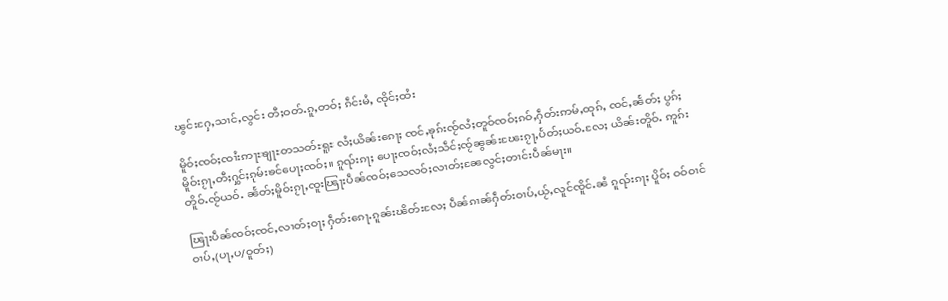ၽွင်းႁႄႇသၢင်ႇလွင်း တီႈဝတ်ႉၵူႇတဝ်ႈ ၵဵင်းမႆႇ ၸိုင်ႈထႆး

မိူဝ်ႈၸဝ်ႈၸၢႆးဢႃႊၶျႃႊတသတ်ႊရူႊ လႆႈယိၼ်းၵေႃႈ ၸင်ႇၶုၵ်းၸႂ်လႆႈတူဝ်ၸဝ်ႈၵဝ်ႇႁဵတ်းဢမ်ႇထုၵ်ႇ ၸင်ႇၼႅတ်ႈ ပွၵ်ႈမိူဝ်းၵႂႃႇတီႈႁွင်ႈၵုမ်းၶင်ပေႃႈၸဝ်ႈ။ ၵူၺ်းၵႃႈ ပေႃႈၸဝ်ႈလႆႈသဵင်ႈၸႂ်ၼွၼ်းၽႄးၵႂႃႇပႅတ်ႈယဝ်ႉလႄႈ ယိၼ်းတိူဝ်ႉ ဢူၵ်းတိူဝ်ႉၸႂ်ယဝ်ႉ ၼႅတ်ႈမိူဝ်းၵႂႃႇၸူးၽြႃးပဵၼ်ၸဝ်ႈသေလဝ်ႈလၢတ်ႈၼႄလွင်ႈတၢင်းပဵၼ်မႃး။

ၽြႃးပဵၼ်ၸဝ်ႈၸင်ႇလၢတ်ႈဝႃႈ ႁဵတ်းၵေႃႉၵူၼ်းၽိတ်းလႄႈ ပဵၼ်ၵၢၼ်ႁဵတ်းဝၢပ်ႇယႂ်ႇလူင်ၸိူင်ႉၼႆ ၵူၺ်းၵႃႈ ပိူဝ်ႈ ဝဝ်ဝၢင် ဝၢပ်ႇ(ပႃႇပ/ဝူတ်ႈ)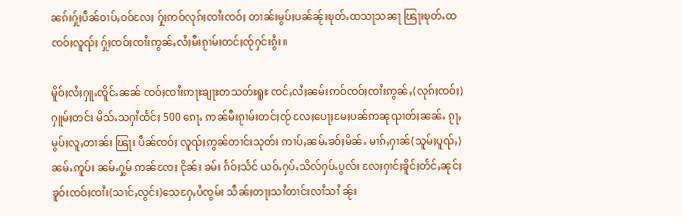ၼၵ်းႁႂ်ႈပဵၼ်ဝၢပ်ႇဝဝ်လႄႈ ႁႂ်ႈဢဝ်လုၵ်ႈၸၢႆးၸဝ်ႈ တၢၼ်းမွပ်ႈပၼ်ၼႂ်းၿုတ်ႉထသႃသၼႃ ၽြႃးၿုတ်ႉထၸဝ်ႈလူၺ်ႈ ႁႂ်ႈၸဝ်ႈၸၢႆးဢွၼ်ႇလႆႈမီးၵႂၢမ်းတင်ႈၸႂ်ႁင်းၵွႆး။

မိူဝ်ႈလႆႈႁူႉၸိူင်ႉၼၼ် ၸဝ်ႈၸၢႆးဢႃႊၶျႃႊတသတ်ႊရူႊ ၸင်ႇလႆႈၼမ်းဢဝ်ၸဝ်ႈၸၢႆးဢွၼ်ႇ(လုၵ်ႈၸဝ်ႈ)ႁူမ်ႈတင်း မိသ်ႉသႁၢႆထႅင်ႈ 500 ၵေႃႉ ဢၼ်မီးၵႂၢမ်းတင်ႈၸႂ် လႄႈပေႃႈမႄႈပၼ်ဢၼုၺၢတ်ႈၼၼ်ႉ ၵႂႃႇမွပ်ႈလူႇတၢၼ်း ၽြႃး ပဵၼ်ၸဝ်ႈ လူၺ်ႈဢွၼ်တၢင်းသုတ်း ဢၢပ်ႇၼမ်ႉၶဝ်ႈမိၼ်ႉ မၢၵ်ႇႁၢၼ်(သူမ်ႈပူၺ်ႇ) ၼမ်ႉဢူပ်း ၼမ်ႉႁွမ် ဢၼ်ၸႄႈ ငိုၼ်း ၶမ်း ၵႅဝ်ႈသႅင် ယဝ်ႉႁပ်ႉသိလ်ႁပ်ႉပွလ်း လႄႈႁၢင်ႈၶိူင်ႈတႅင်ႇၼုင်ႈၶူဝ်းၸဝ်ႈၸၢႆး(သၢင်ႇလွင်း)သေႁႄႇပႆၸွမ်း သဵၼ်ႈတႃႈသၢႆတၢင်းလၢႆသၢႆ ၼႂ်း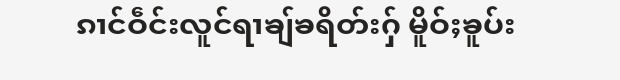ၵၢင်ဝဵင်းလူင်ရၢၶျ်ၶရိတ်းႁ် မိူဝ်ႈၶူပ်း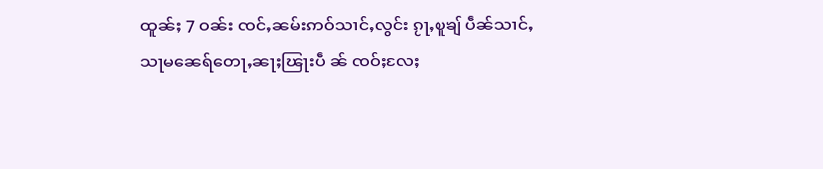ထူၼ်ႈ 7 ဝၼ်း ၸင်ႇၼမ်းဢဝ်သၢင်ႇလွင်း ၵႂႃႇၿူၶျ် ပဵၼ်သၢင်ႇသႃမၼေရ်တေႃႇၼႃႈၽြႃးပဵ ၼ် ၸဝ်ႈလႄႈ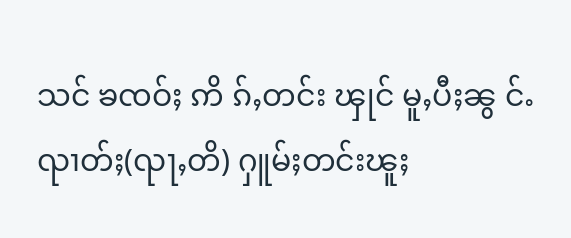သင် ၶၸဝ်ႈ ဢိ ၵ်ႇတင်း ၾုင် မူႇပီႈၼွ င်ႉ ၺၢတ်ႈ(ၺႃႇတိ) ႁူမ်ႈတင်းၽူႈ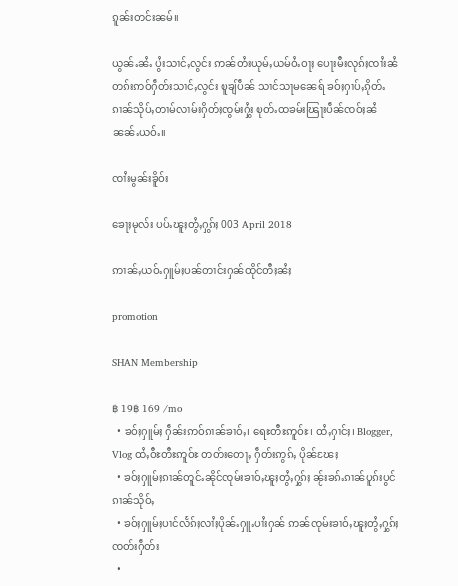ၵူၼ်းတင်းၼမ်။

ယွၼ်ႉၼႆႉ ပွႆးသၢင်ႇလွင်း ဢၼ်တႆးယုမ်ႇယမ်ဝႆႉဝႃႈ ပေႃးမီးလုၵ်ႈၸၢႆးၼႆ တၵ်းဢဝ်ႁဵတ်းသၢင်ႇလွင်း ၿူၶျ်ပဵၼ် သၢင်သႃမၼေရ် ၶဝ်ႈႁၢပ်ႇၵိုတ်ႉၵၢၼ်သိုပ်ႇတၢမ်လၢမ်းႁိတ်ႈၸွမ်းႁွႆး ၿုတ်ႉထၶမ်းၽြႃးပဵၼ်ၸဝ်ႈၼႆ ၼၼ်ႉယဝ်ႉ။

ၸၢႆးမွၼ်းၶိူဝ်း

ၶေႃႈမုလ်း ပပ်ႉၽူႈတွႆႇႁွၵ်ႈ 003 April 2018

ဢၢၼ်ႇယဝ်ႉႁူမ်ႈပၼ်တၢင်းႁၼ်ထိုင်တီႈၼႆႈ

promotion

SHAN Membership

฿ 19฿ 169 /mo
  • ၶဝ်ႈႁူမ်ႈ ႁဵၼ်းဢဝ်ၵၢၼ်ၶၢဝ်ႇ၊ ရေႊတီႊဢူဝ်ႊ၊ ထႆႇႁၢင်ႈ၊ Blogger, Vlog ထႆႇဝီႊတီႊဢူဝ်ႊ တတ်းတေႃႇ ႁဵတ်းဢွၵ်ႇ ပိုၼ်ၽႄႈ
  • ၶဝ်ႈႁူမ်ႈၵၢၼ်တူင်ႉၼိုင်ၸုမ်းၶၢဝ်ႇၽူႈတွႆႇႁွၵ်ႈ ၼႂ်းၶၵ်ႉၵၢၼ်ပူၵ်းပွင်ၵၢၼ်သိုဝ်ႇ
  • ၶဝ်ႈႁူမ်ႈပၢင်လႅၵ်ႈလၢႆႈပိုၼ်ႉႁူႉပၢႆးႁၼ် ဢၼ်ၸုမ်းၶၢဝ်ႇၽူႈတွႆႇႁွၵ်ႈၸတ်းႁဵတ်း
  •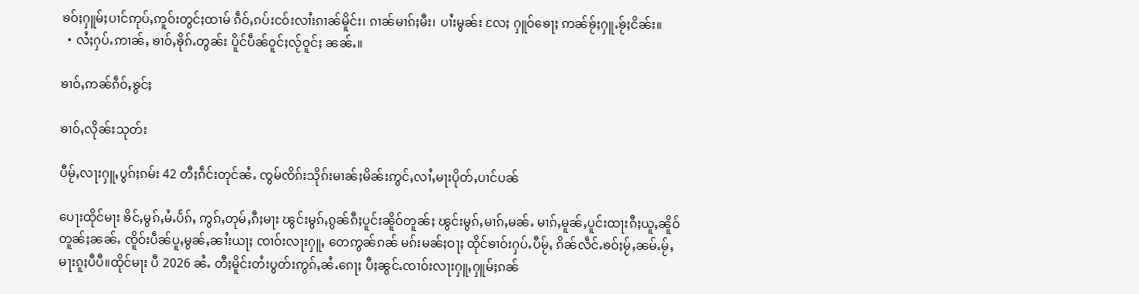ၶဝ်ႈႁူမ်ႈပၢင်ဢုပ်ႇဢူဝ်းတွင်ႈထၢမ် ၵဵဝ်ႇၵပ်းငဝ်းလၢႆးၵၢၼ်မိူင်း၊ ၵၢၼ်မၢၵ်ႈမီး၊ ပၢႆးမွၼ်း လႄႈ ႁူဝ်ၶေႃႈ ဢၼ်ၶႂ်ႈႁူႉၶႂ်ႈငိၼ်း။
  • လႆႈႁပ်ႉဢၢၼ်ႇ ၶၢဝ်ႇၶိုၵ်ႉတွၼ်း ပိူင်ပဵၼ်ဝူင်ႈလႂ်ဝူင်ႈ ၼၼ်ႉ။

ၶၢဝ်ႇဢၼ်ၵဵဝ်ႇၶွင်ႈ

ၶၢဝ်ႇလိုၼ်းသုတ်း

ပီမႂ်ႇလႃးႁူႇပွၵ်ႈၵမ်း 42 တီႈၵဵင်းတုင်ၼႆႉ ၸွမ်ၸိၵ်းသိုၵ်းမၢၼ်ႈမိၼ်းဢွင်ႇလၢႆႇမႃးပိုတ်ႇပၢင်ပၼ်

ပေႃးထိုင်မႃး ၶိင်ႇမွၵ်ႇမႆႉပႅၵ်ႇ ဢွၵ်ႇတုမ်ႇၵီႈမႃး ၽွင်းမွၵ်ႇၵွၼ်ၵီႈပူင်းၼိူဝ်တူၼ်ႈ ၽွင်းမွၵ်ႇမၢၵ်ႇမၼ်ႉ မၢၵ်ႇမူၼ်ႇပူင်းထႃးၵီႈယူႇၼိူဝ်တူၼ်ႈၼၼ်ႉ ၸိူဝ်းပဵၼ်ပူႇမွၼ်ႇၼၢႆးယႃႈ ၸၢဝ်းလႃးႁူႇ တေဢွၼ်ၵၼ် မၵ်းမၼ်ႈဝႃႈ ထိုင်ၶၢဝ်းႁပ်ႉပီမႂ်ႇ ၵိၼ်လဵင်ႉၶဝ်ႈမႂ်ႇၼမ်ႉမႂ်ႇမႃးၵူႈပီပီ။ထိုင်မႃး ပီ 2026 ၼႆႉ တီႈမိူင်းတႆးပွတ်းဢွၵ်ႇၼႆႉၵေႃႈ ပီႈၼွင်ႉၸၢဝ်းလႃးႁူႇႁူမ်ႈၵၼ်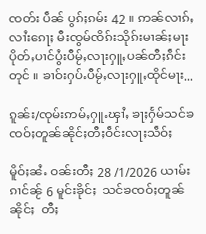ၸတ်း ပဵၼ် ပွၵ်ႈၵမ်း 42 ။ ဢၼ်လၢၵ်ႇလၢႆးၵေႃႈ မီးၸွမ်ၸိၵ်းသိုၵ်းမၢၼ်ႈမႃးပိုတ်ႇပၢင်ပွႆးပီမႂ်ႇလႃးႁူႇပၼ်တီႈၵဵင်းတုင် ။ ၶၢဝ်းႁပ်ႉပီမႂ်ႇလႃးႁူႇထိုင်မႃး...

ၵူၼ်း/ၸုမ်းဢမ်ႇႁူႉၾၢႆႇ ၶႃႈႁႅမ်သင်ၶၸဝ်ႈတူၼ်ၼိုင်ႈတီႈဝဵင်းလႃႈသဵဝ်ႈ

မိူဝ်ႈၼႆႉ ဝၼ်းတီႈ 28 /1/2026 ယၢမ်းၵၢင်ၼႂ် 6 မူင်းၶိုင်ႈ  သင်ၶၸဝ်ႈတူၼ်ၼိုင်ႈ  တီႈ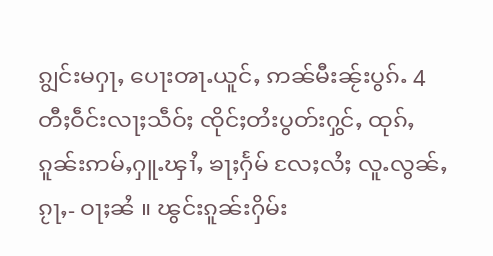ၵျွင်းမႁႃႇ ပေႃးၻႃႉယူင်ႇ ဢၼ်မီးၼႂ်းပွၵ်ႉ 4  တီႈဝဵင်းလႃႈသဵဝ်ႈ ၸိုင်ႈတႆးပွတ်းႁွင်ႇ ထုၵ်ႇၵူၼ်းဢမ်ႇႁူႉၾၢႆႇ ၶႃႈႁႅမ် လႄႈလႆႈ လူႉလွၼ်ႇၵႂႃႇ- ဝႃႈၼႆ ။ ၽွင်းၵူၼ်းႁိမ်း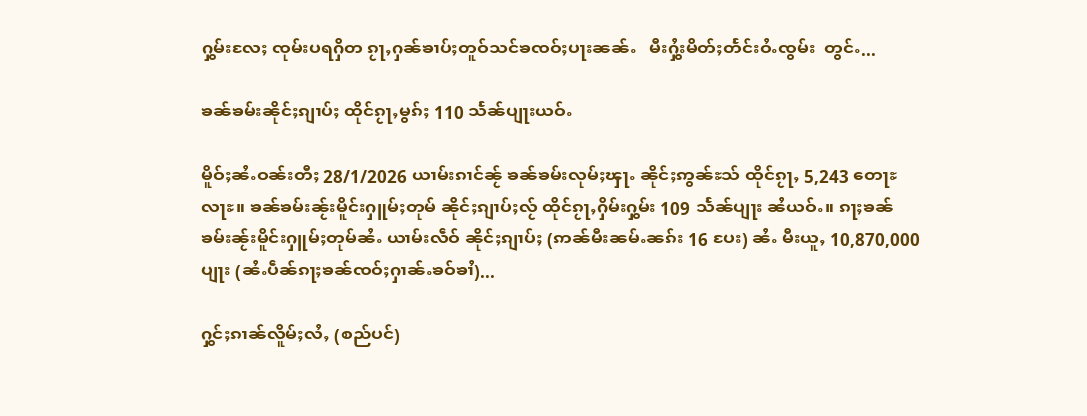ႁွမ်းလႄႈ ၸုမ်းပရႁိတ ၵႂႃႇႁၼ်ၶၢပ်ႈတူဝ်သင်ၶၸဝ်ႈပႃးၼၼ်ႉ   မီးႁွႆးမိတ်ႈတႅင်းဝႆႉၸွမ်း  တွင်ႉ...

ၶၼ်ၶမ်းၼိုင်ႈၵျၢပ်ႈ ထိုင်ၵႂႃႇမွၵ်ႈ 110 သႅၼ်ပျႃးယဝ်ႉ

မိူဝ်ႈၼႆႉဝၼ်းတီႈ 28/1/2026 ယၢမ်းၵၢင်ၼႂ် ၶၼ်ၶမ်းလုမ်ႈၾႃႉ ၼိုင်ႈဢွၼ်ႊသ် ထိုင်ၵႂႃႇ 5,243 တေႃႊလႃႊ။ ၶၼ်ၶမ်းၼႂ်းမိူင်းႁူမ်ႈတုမ် ၼိုင်ႈၵျၢပ်ႈလႂ် ထိုင်ၵႂႃႇႁိမ်းႁွမ်း 109 သႅၼ်ပျႃး ၼႆယဝ်ႉ။ ၵႃႈၶၼ်ၶမ်းၼႂ်းမိူင်းႁူမ်ႈတုမ်ၼႆႉ ယၢမ်းလဵဝ် ၼိုင်ႈၵျၢပ်ႈ (ဢၼ်မီးၼမ်ႉၼၵ်း 16 ပႄး) ၼႆႉ မီးယူႇ 10,870,000 ပျႃး (ၼႆႉပဵၼ်ၵႃႈၶၼ်ၸဝ်ႈႁၢၼ်ႉၶဝ်ၶၢႆ)...

ႁွင်ႈၵၢၼ်လိူမ်ႈလႆႇ (စည်ပင်)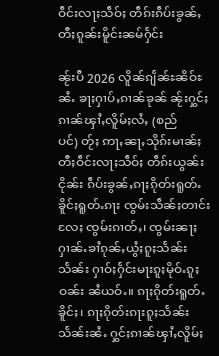ဝဵင်းလႃႈသဵဝ်ႈ တဵၵ်းၵဵပ်းၶွၼ်ႇတီႈၵူၼ်းမိူင်းၼမ်ႁႅင်း

ၼႂ်းပီ 2026 လိူၼ်ၵျႅၼ်ႊၼိဝ်ႊၼႆႉ ၶႃႈႁၢပ်ႇၵၢၼ်ၶုၼ် ၼႂ်းႁွင်ႈၵၢၼ်ၾၢႆႇလိူမ်ႈလႆႇ (စည်ပင်) တႂ်ႈ ဢႃႇၼႃႇသိုၵ်းမၢၼ်ႈတီႈဝဵင်းလႃႈသဵဝ်ႈ တဵၵ်းယွၼ်းငိုၼ်း ၵဵပ်းၶွၼ်ႇၵႃႈၵိုတ်းရူတ်ႉ ၶိူင်ႈရူတ်ႉၵႃး ၸွမ်းသဵၼ်ႈတၢင်း လႄႈ ၸွမ်းၵၢတ်ႇ၊ ၸွမ်းၼႃႈႁၢၼ်ႉၶၢႆၵုၼ်ႇယွႆႈၵူႈသႅၼ်းသႅၼ်း ႁၢဝ်ႈႁႅင်းမႃးၵူႈမိုဝ်ႉၵူႈဝၼ်း ၼႆယဝ်ႉ။ ၵႃႈၵိုတ်းရူတ်ႉၶိူင်ႈ၊ ၵႃႈၵိုတ်းၵႃးၵူႈသႅၼ်းသႅၼ်းၼႆႉ ႁွင်ႈၵၢၼ်ၾၢႆႇလိူမ်ႈ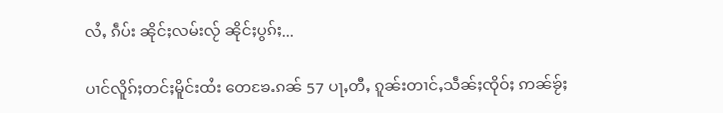လႆႇ ၵဵပ်း ၼိုင်ႈလမ်းလႂ် ၼိုင်ႈပွၵ်ႈ...

ပၢင်လိူၵ်ႈတင်ႈမိူင်းထႆး တေၶႄႉၵၼ် 57 ပႃႇတီႇ ၵူၼ်းတၢင်ႇသဵၼ်ႈၸိုဝ်ႈ ဢၼ်ၶႂ်ႈ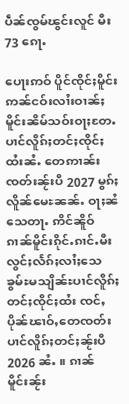ပဵၼ်ၸွမ်ၽွင်းလူင် မီး 73 ၵေႃႉ

ပေႃးဢဝ် ပိူင်ၸိုင်ႈမိူင်းဢၼ်ငဝ်းလၢႆးဝၢၼ်ႈမိူင်းၼိမ်သဝ်းဝႃႈတႄႉ ပၢင်လိူၵ်ႈတင်ႈၸိုင်ႈထႆးၼႆႉ တေဢၢၼ်းၸတ်းၼႂ်းပီ 2027 မွၵ်ႈလိူၼ်မေႊၼၼ်ႉ ဝႃႈၼႆသေတႃႉ ဢိင်ၼိူဝ် ၵၢၼ်မိူင်းၵိုင်ႉၵၢင်ႉမီးလွင်ႈလႅၵ်ႈလၢႆႈသေ ၶွမ်ႊမသျိၼ်ႊပၢင်လိူၵ်ႈတင်ႈၸိုင်ႈထႆး ၸင်ႇပိုၼ်ၽၢဝ်ႇတေၸတ်းပၢင်လိူၵ်ႈတင်ႈၼႂ်းပီ 2026 ၼႆႉ ။ ၵၢၼ်မိူင်းၼႂ်း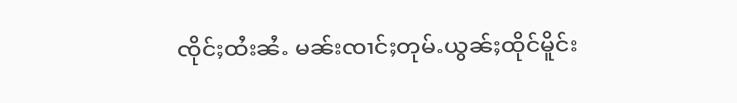ၸိုင်ႈထႆးၼႆႉ မၼ်းၸၢင်ႈတုမ်ႉယွၼ်ႈထိုင်မိူင်း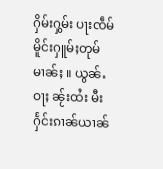ႁိမ်းႁွမ်း ပႃးၸဵမ်မိူင်းႁူမ်ႈတုမ်မၢၼ်ႈ ။ ယွၼ်ႉဝႃႈ ၼႂ်းထႆး မီးႁႅင်းၵၢၼ်ယၢၼ်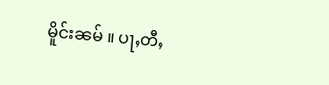မိူင်းၼမ် ။ ပႃႇတီႇ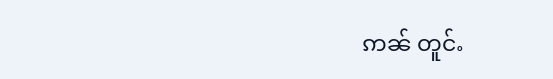ဢၼ် တူင်ႉ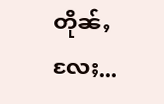တိုၼ်ႇလႄႈ...